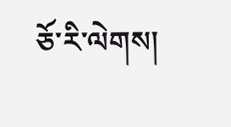ཅོ་རི་ལེགས།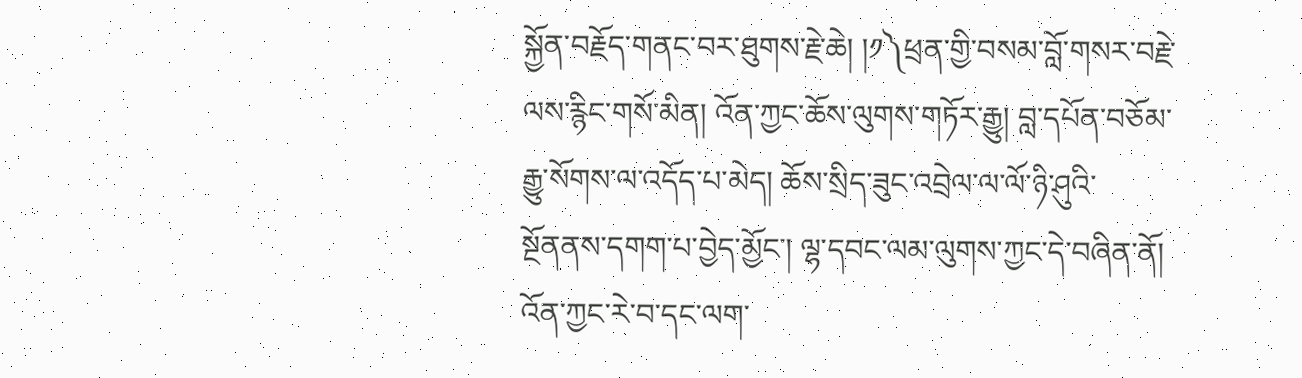སྐྱོན་བརྗོད་གནང་བར་ཐུགས་རྗེ་ཆེ། །༡༽ཕྲན་གྱི་བསམ་བློ་གསར་བརྗེ་ལས་རྙིང་གསོ་མིན། འོན་ཀྱང་ཆོས་ལུགས་གཏོར་རྒྱུ། བླ་དཔོན་བཅོམ་རྒྱུ་སོགས་ལ་འདོད་པ་མེད། ཆོས་སྲིད་ཟུང་འབྲེལ་ལ་ལོ་ཉི་ཤུའི་སྔོནནས་དགག་པ་བྱེད་མྱོང་། ལྷ་དབང་ལམ་ལུགས་ཀྱང་དེ་བཞིན་ནོ། འོན་ཀྱང་རེ་བ་དང་ལག་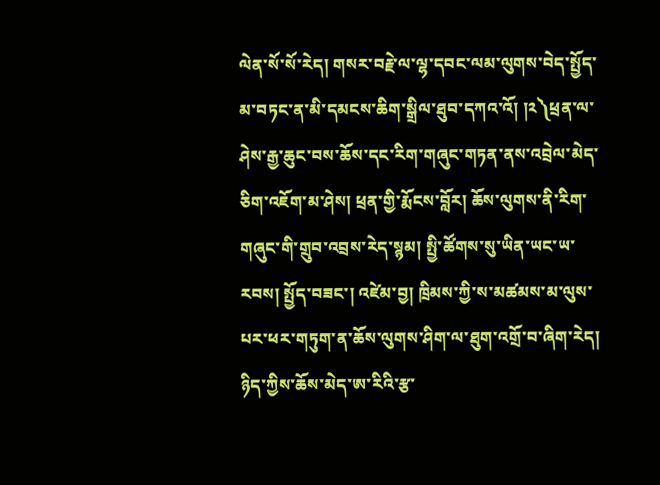ལེན་སོ་སོ་རེད། གསར་བརྗེ་ལ་ལྷ་དབང་ལམ་ལུགས་བེད་སྤྱོད་མ་བཏང་ན་མི་དམངས་ཆིག་སྒྲིལ་ཐུབ་དཀའ་འོ། །༢༽ཕྲན་ལ་ཤེས་རྒྱ་ཆུང་བས་ཆོས་དང་རིག་གཞུང་གཏན་ནས་འབྲེལ་མེད་ཅིག་འཇོག་མ་ཤེས། ཕྲན་གྱི་རྨོངས་བློར། ཆོས་ལུགས་ནི་རིག་གཞུང་གི་གྲུབ་འབྲས་རེད་སྙམ། སྤྱི་ཚོགས་སུ་ཡིན་ཡང་ཡ་རབས། སྤྱོད་བཟང་། འཛེམ་བྱ། ཁྲིམས་ཀྱི་ས་མཚམས་མ་ལུས་པར་ཕར་གཏུག་ན་ཆོས་ལུགས་ཤིག་ལ་ཐུག་འགྲོ་བ་ཞིག་རེད། ཉིད་ཀྱིས་ཆོས་མེད་ཨ་རིའི་རྩ་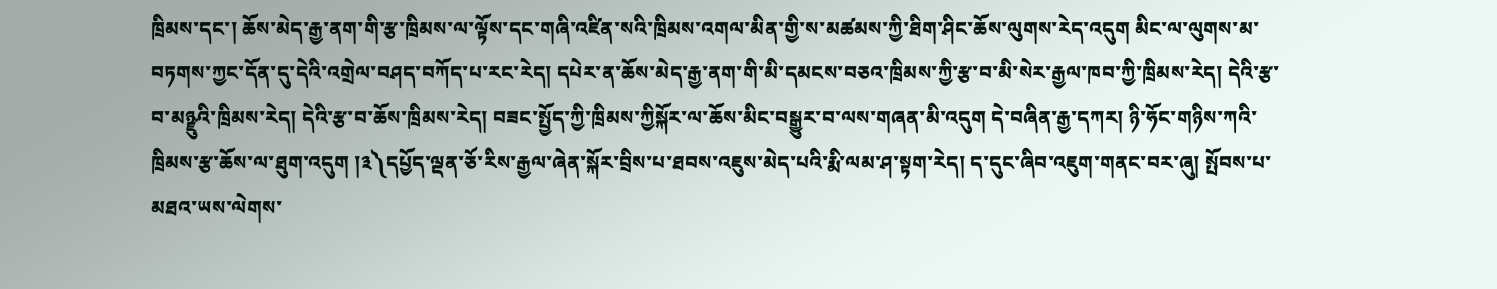ཁྲིམས་དང་། ཆོས་མེད་རྒྱ་ནག་གི་རྩ་ཁྲིམས་ལ་ལྟོས་དང་གཞི་འཛིན་སའི་ཁྲིམས་འགལ་མིན་གྱི་ས་མཚམས་ཀྱི་ཐིག་ཤིང་ཆོས་ལུགས་རེད་འདུག མིང་ལ་ལུགས་མ་བཏགས་ཀྱང་དོན་དུ་དེའི་འགྲེལ་བཤད་བཀོད་པ་རང་རེད། དཔེར་ན་ཆོས་མེད་རྒྱ་ནག་གི་མི་དམངས་བཅའ་ཁྲིམས་ཀྱི་རྩ་བ་མི་སེར་རྒྱལ་ཁབ་ཀྱི་ཁྲིམས་རེད། དེའི་རྩ་བ་མཉྫུའི་ཁྲིམས་རེད། དེའི་རྩ་བ་ཆོས་ཁྲིམས་རེད། བཟང་སྤྱོད་ཀྱི་ཁྲིམས་ཀྱིསྐོར་ལ་ཆོས་མིང་བསྒྱུར་བ་ལས་གཞན་མི་འདུག དེ་བཞིན་རྒྱ་དཀར། ཉི་ཧོང་གཉིས་ཀའི་ཁྲིམས་རྩ་ཆོས་ལ་ཐུག་འདུག །༣༽དཔྱོད་ལྡན་ཅོ་རིས་རྒྱལ་ཞེན་སྐོར་བྲིས་པ་ཐབས་འཇུས་མེད་པའི་རྨི་ལམ་ཤ་སྟག་རེད། ད་དུང་ཞིབ་འཇུག་གནང་བར་ཞུ། སྤོབས་པ་མཐའ་ཡས་ལེགས་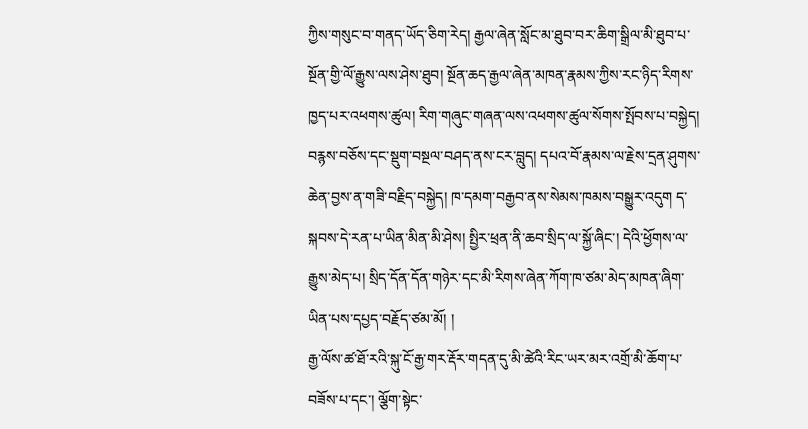ཀྱིས་གསུང་བ་གནད་ཡོད་ཅིག་རེད། རྒྱལ་ཞེན་སློང་མ་ཐུབ་བར་ཆིག་སྒྲིལ་མི་ཐུབ་པ་སྔོན་གྱི་ལོ་རྒྱུས་ལས་ཤེས་ཐུབ། སྔོན་ཆད་རྒྱལ་ཞེན་མཁན་རྣམས་ཀྱིས་རང་ཉིད་རིགས་ཁྱད་པར་འཕགས་ཚུལ། རིག་གཞུང་གཞན་ལས་འཕགས་ཚུལ་སོགས་སྤོབས་པ་བསྐྱེད། བརྙས་བཅོས་དང་སྡུག་བསྔལ་བཤད་ནས་ངར་བླུད། དཔའ་བོ་རྣམས་ལ་རྗེས་དྲན་ཤུགས་ཆེན་བྱས་ན་གཟི་བརྗིད་བསྐྱེད། ཁ་དམག་བརྒྱབ་ནས་སེམས་ཁམས་བསྒྱུར་འདུག ད་སྐབས་དེ་རན་པ་ཡིན་མིན་མི་ཤེས། སྤྱིར་ཕྲན་ནི་ཆབ་སྲིད་ལ་སྐྱོ་ཞིང་། དེའི་ཕྱོགས་ལ་རྒྱུས་མེད་པ། སྲིད་དོན་དོན་གཉེར་དང་མི་རིགས་ཞེན་ཀོག་ཁ་ཙམ་མེད་མཁན་ཞིག་ཡིན་པས་དཔྱད་བརྗོད་ཙམ་མོ། །
རྒྱ་ལོས་ཚ་ཐོ་རའི་སྐུ་ངོ་རྒྱ་གར་རྡོར་གདན་དུ་མི་ཚེའི་རིང་ཡར་མར་འགྲོ་མི་ཆོག་པ་བཟོས་པ་དང་། ལྕོག་སྟེང་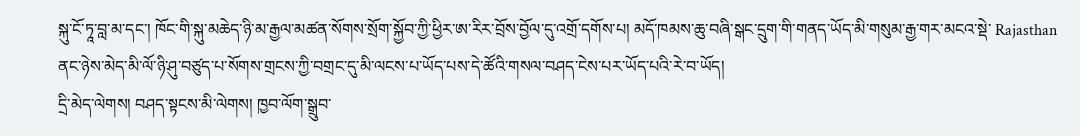སྐུ་ངོ་ཏཱ་བླ་མ་དང་། ཁོང་གི་སྐུ་མཆེད་ཉི་མ་རྒྱལ་མཚན་སོགས་སྲོག་སྐྱོབ་ཀྱི་ཕྱིར་ཨ་རིར་བྲོས་བྱོལ་དུ་འགྲོ་དགོས་པ། མདོ་ཁམས་ཆུ་བཞི་སྒང་དྲུག་གི་གནད་ཡོད་མི་གསུམ་རྒྱ་གར་མངའ་སྡེ་ Rajasthan ནང་ཉེས་མེད་མི་ལོ་ཉི་ཤུ་བཙུད་པ་སོགས་གྲངས་ཀྱི་བགྲང་དུ་མི་ལངས་པ་ཡོད་པས་དེ་ཚོའི་གསལ་བཤད་ངེས་པར་ཡོད་པའི་རེ་བ་ཡོད།
དྲི་མེད་ལེགས། བཤད་སྟངས་མི་ལེགས། ཁྱབ་ལོག་སྒྲུབ་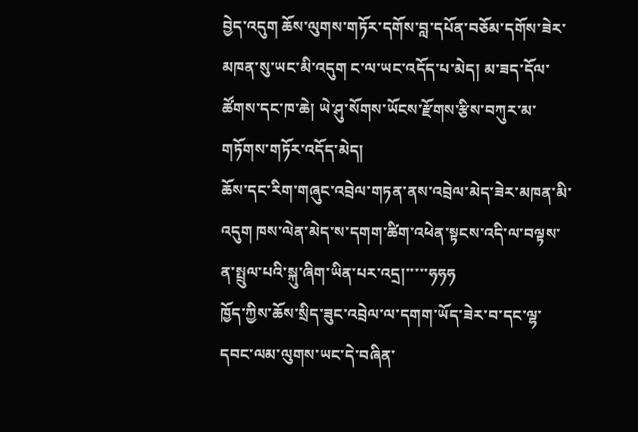བྱེད་འདུག ཆོས་ལུགས་གཏོར་དགོས་བླ་དཔོན་བཅོམ་དགོས་ཟེར་མཁན་སུ་ཡང་མི་འདུག ང་ལ་ཡང་འདོད་པ་མེད། མ་ཟད་དོལ་ཚོགས་དང་ཁ་ཆེ། ཡེ་ཤུ་སོགས་ཡོངས་རྫོགས་རྩིས་བཀུར་མ་གཏོགས་གཏོར་འདོད་མེད།
ཆོས་དང་རིག་གཞུང་འབྲེལ་གཏན་ནས་འབྲེལ་མེད་ཟེར་མཁན་མི་འདུག ཁས་ལེན་མེད་ས་དགག་ཚིག་འཕེན་སྟངས་འདི་ལ་བལྟས་ན་སྤྲུལ་པའི་སྐུ་ཞིག་ཡིན་པར་འདྲ།་་་་་ཧཧཧ
ཁྱོད་ཀྱིས་ཆོས་སྲིད་ཟུང་འབྲེལ་ལ་དགག་ཡོད་ཟེར་བ་དང་ལྷ་དབང་ལམ་ལུགས་ཡང་དེ་བཞིན་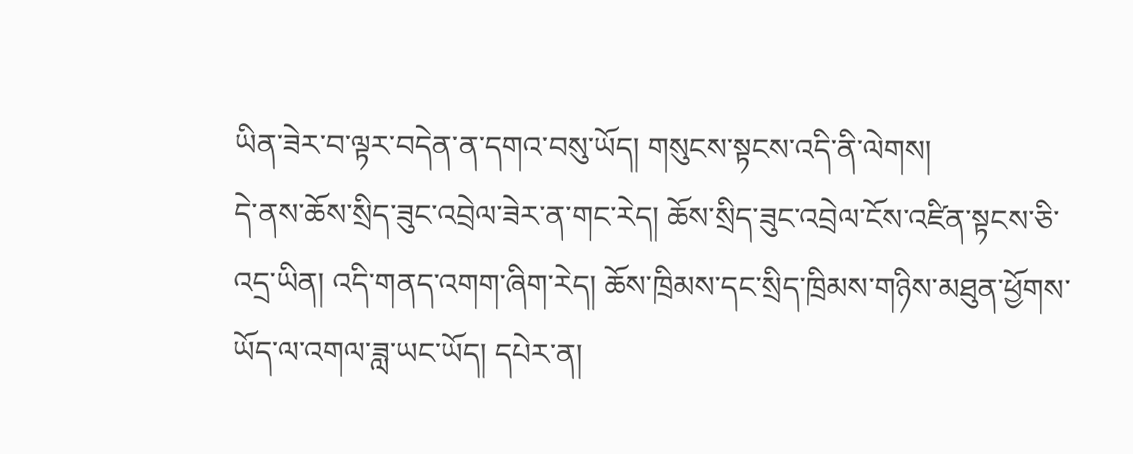ཡིན་ཟེར་བ་ལྟར་བདེན་ན་དགའ་བསུ་ཡོད། གསུངས་སྟངས་འདི་ནི་ལེགས།
དེ་ནས་ཆོས་སྲིད་ཟུང་འབྲེལ་ཟེར་ན་གང་རེད། ཆོས་སྲིད་ཟུང་འབྲེལ་ངོས་འཛིན་སྟངས་ཅི་འདྲ་ཡིན། འདི་གནད་འགག་ཞིག་རེད། ཆོས་ཁྲིམས་དང་སྲིད་ཁྲིམས་གཉིས་མཐུན་ཕྱོགས་ཡོད་ལ་འགལ་ཟླ་ཡང་ཡོད། དཔེར་ན།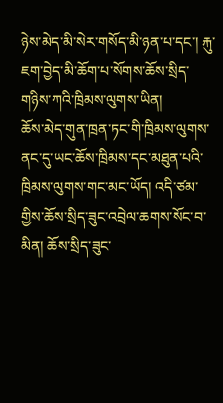ཉེས་མེད་མི་སེར་གསོད་མི་ཉན་པ་དང་། རྐུ་ཇག་བྱེད་མི་ཆོག་པ་སོགས་ཆོས་སྲིད་གཉིས་ཀའི་ཁྲིམས་ལུགས་ཡིན།
ཆོས་མེད་གུན་ཁྲན་ཏང་གི་ཁྲིམས་ལུགས་ནང་དུ་ཡང་ཆོས་ཁྲིམས་དང་མཐུན་པའི་ཁྲིམས་ལུགས་གང་མང་ཡོད། འདི་ཙམ་གྱིས་ཆོས་སྲིད་ཟུང་འབྲེལ་ཆགས་སོང་བ་མིན། ཆོས་སྲིད་ཟུང་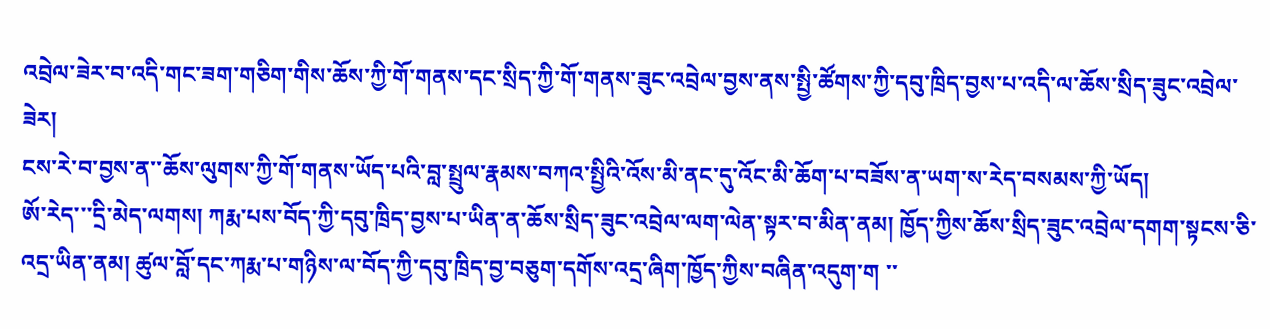འབྲེལ་ཟེར་བ་འདི་གང་ཟག་གཅིག་གིས་ཆོས་ཀྱི་གོ་གནས་དང་སྲིད་ཀྱི་གོ་གནས་ཟུང་འབྲེལ་བྱས་ནས་སྤྱི་ཚོགས་ཀྱི་དབུ་ཁྲིད་བྱས་པ་འདི་ལ་ཆོས་སྲིད་ཟུང་འབྲེལ་ཟེར།
ངས་རེ་བ་བྱས་ན་་ཆོས་ལུགས་ཀྱི་གོ་གནས་ཡོད་པའི་བླ་སྤྲུལ་རྣམས་བཀའ་སྤྱིའི་འོས་མི་ནང་དུ་འོང་མི་ཆོག་པ་བཟོས་ན་ཡག་ས་རེད་བསམས་ཀྱི་ཡོད།
ཨོ་རེད་་་དྲི་མེད་ལགས། ཀརྨ་པས་བོད་ཀྱི་དབུ་ཁྲིད་བྱས་པ་ཡིན་ན་ཆོས་སྲིད་ཟུང་འབྲེལ་ལག་ལེན་སྟར་བ་མིན་ནམ། ཁྱོད་ཀྱིས་ཆོས་སྲིད་ཟུང་འབྲེལ་དགག་སྟངས་ཅི་འདྲ་ཡིན་ནམ། ཚུལ་བློ་དང་ཀརྨ་པ་གཉིས་ལ་བོད་ཀྱི་དབུ་ཁྲིད་བྱ་བཅུག་དགོས་འདྲ་ཞིག་ཁྱོད་ཀྱིས་བཞིན་འདུག་ག ་་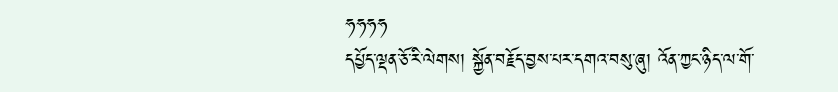ཧཧཧཧ
དཔྱོད་ལྡན་ཅོ་རི་ལེགས། སྐྱོན་བརྗོད་བྱས་པར་དགའ་བསུ་ཞུ། འོན་ཀྱང་ཉིད་ལ་གོ་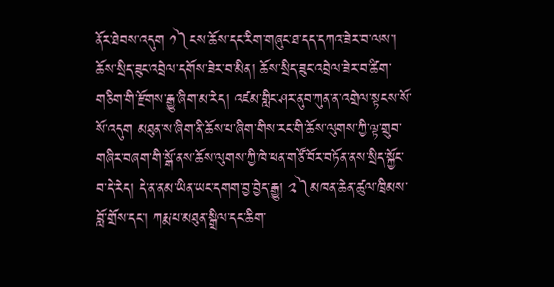ནོར་ཐེབས་འདུག ༡༽ངས་ཆོས་དང་རིག་གཞུང་ཐ་དད་དཀའ་ཟེར་བ་ལས་། ཆོས་སྲིད་ཟུང་འབྲེལ་དགོས་ཟེར་བ་མིན། ཆོས་སྲིད་ཟུང་འབྲེལ་ཟེར་བ་ཚིག་གཅིག་གི་རྫོགས་རྒྱུ་ཞིག་མ་རེད། འཛམ་གླིང་ཤར་ནུབ་ཀུན་ན་འགྲེལ་སྟངས་སོ་སོ་འདུག མཐུན་ས་ཞིག་ནི་ཆོས་པ་ཞིག་གིས་རང་གི་ཆོས་ལུགས་ཀྱི་ལྟ་གྲུབ་གཞིར་བཞག་གི་སྒོ་ནས་ཆོས་ལུགས་ཀྱི་ཁེ་ཕན་གཙོ་བོར་བཏོན་ནས་སྲིད་སྐྱོང་བ་དེ་རེད། དེ་ན་ནམ་ཡིན་ཡང་དགག་བྱ་བྱེད་རྒྱུ། ༢༽མཁན་ཆེན་ཚུལ་ཁྲིམས་བློ་གྲོས་དང་། ཀརྨ་པ་མཐུན་སྒྲིལ་དང་ཆིག་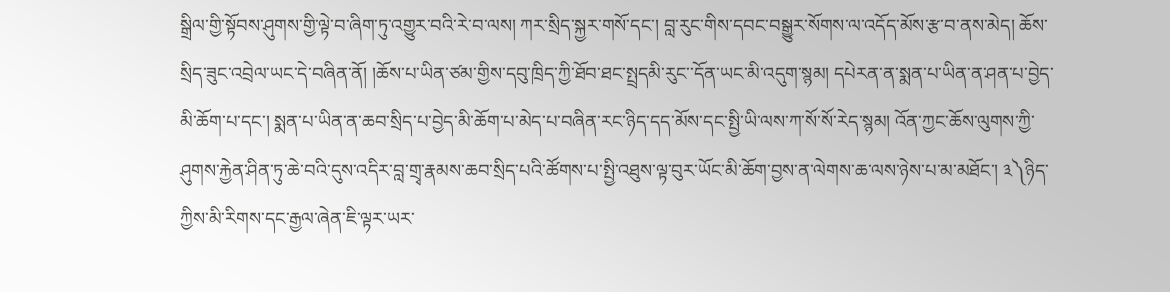སྒྲིལ་གྱི་སྟོབས་ཤུགས་གྱི་ལྟེ་བ་ཞིག་ཏུ་འགྱུར་བའི་རེ་བ་ལས། ཀར་སྲིད་སྐྱར་གསོ་དང་། བླ་རུང་གིས་དབང་བསྒྱུར་སོགས་ལ་འདོད་མོས་རྩ་བ་ནས་མེད། ཆོས་སྲིད་ཟུང་འབྲེལ་ཡང་དེ་བཞིན་ནོ། །ཆོས་པ་ཡིན་ཙམ་གྱིས་དབུ་ཁྲིད་ཀྱི་ཐོབ་ཐང་སྤྲདམི་རུང་་དོན་ཡང་མི་འདུག་སྙམ། དཔེརན་ན་སྨན་པ་ཡིན་ན་ཤན་པ་བྱེད་མི་ཆོག་པ་དང་། སྨན་པ་ཡིན་ན་ཆབ་སྲིད་པ་བྱེད་མི་ཆོག་པ་མེད་པ་བཞིན་རང་ཉིད་དད་མོས་དང་སྤྱི་ཡི་ལས་ཀ་སོ་སོ་རེད་སྙམ། འོན་ཀྱང་ཆོས་ལུགས་ཀྱི་ཤུགས་རྐྱེན་ཤིན་ཏུ་ཆེ་བའི་དུས་འདིར་བླ་གྲྭ་རྣམས་ཆབ་སྲིད་པའི་ཚོགས་པ་སྤྱི་འཐུས་ལྟ་བུར་ཡོང་མི་ཆོག་བྱས་ན་ལེགས་ཆ་ལས་ཉེས་པ་མ་མཐོང་། ༣༽ཉིད་ཀྱིས་མི་རིགས་དང་རྒྱལ་ཞེན་ཇི་ལྟར་ཡར་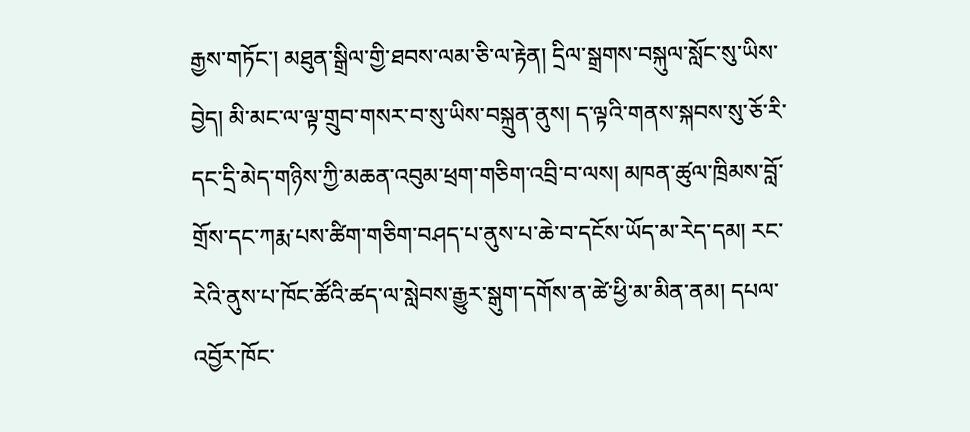རྒྱས་གཏོང་། མཐུན་སྒྲིལ་གྱི་ཐབས་ལམ་ཅི་ལ་རྟེན། དྲིལ་སྒྲགས་བསྐུལ་སློང་སུ་ཡིས་བྱེད། མི་མང་ལ་ལྟ་གྲུབ་གསར་བ་སུ་ཡིས་བསྐྲུན་ནུས། ད་ལྟའི་གནས་སྐབས་སུ་ཅོ་རི་དང་དྲི་མེད་གཉིས་ཀྱི་མཆན་འབུམ་ཕྲག་གཅིག་འབྲི་བ་ལས། མཁན་ཚུལ་ཁྲིམས་བློ་གྲོས་དང་ཀརྨ་པས་ཚིག་གཅིག་བཤད་པ་ནུས་པ་ཆེ་བ་དངོས་ཡོད་མ་རེད་དམ། རང་རེའི་ནུས་པ་ཁོང་ཚོའི་ཚད་ལ་སླེབས་རྒྱུར་སྒུག་དགོས་ན་ཚེ་ཕྱི་མ་མིན་ནམ། དཔལ་འབྱོར་ཁོང་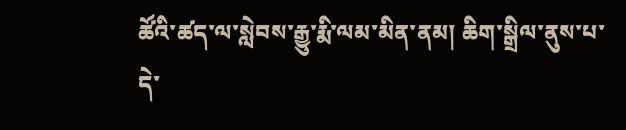ཚོའི་ཚད་ལ་སླེབས་རྒྱུ་རྨི་ལམ་མིན་ནམ། ཆིག་སྒྲིལ་ནུས་པ་དེ་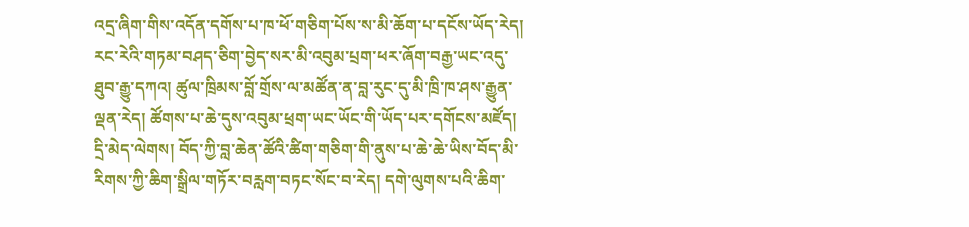འདྲ་ཞིག་གིས་འདོན་དགོས་པ་ཁ་ཕོ་གཅིག་པོས་ས་མི་ཆོག་པ་དངོས་ཡོད་རེད། རང་རེའི་གཏམ་བཤད་ཅིག་བྱེད་སར་མི་འབུམ་པྲག་ཕར་ཞོག་བརྒྱ་ཡང་འདུ་ཐུབ་རྒྱུ་དཀའ། ཚུལ་ཁྲིམས་བློ་གྲོས་ལ་མཚོན་ན་བླ་རུང་དུ་མི་ཁྲི་ཁ་ཤས་རྒྱུན་ལྡན་རེད། ཚོགས་པ་ཆེ་དུས་འབུམ་ཕྲག་ཡང་ཡོང་གི་ཡོད་པར་དགོངས་མཛོད།
དྲི་མེད་ལེགས། བོད་ཀྱི་བླ་ཆེན་ཚོའི་ཚིག་གཅིག་གི་ནུས་པ་ཆེ་ཆེ་ཡིས་བོད་མི་རིགས་ཀྱི་ཆིག་སྒྲིལ་གཏོར་བརླག་བཏང་སོང་བ་རེད། དགེ་ལུགས་པའི་ཆིག་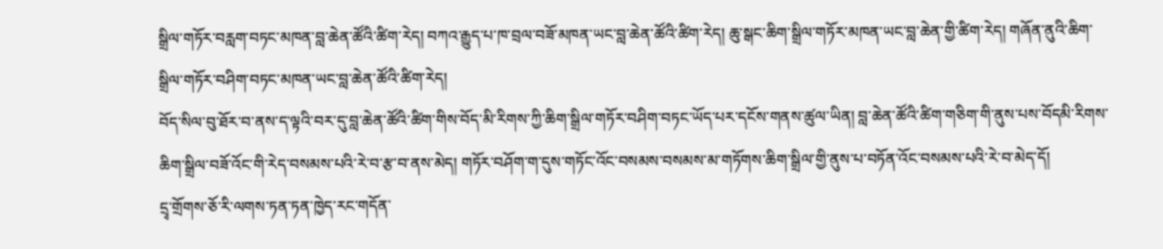སྒྲིལ་གཏོར་བརླག་བཏང་མཁན་བླ་ཆེན་ཚོའི་ཚིག་རེད། བཀའ་རྒྱུད་པ་ཁ་བྲལ་བཟོ་མཁན་ཡང་བླ་ཆེན་ཚོའི་ཚིག་རེད། ཆུ་སྒང་ཆིག་སྒྲིལ་གཏོར་མཁན་ཡང་བླ་ཆེན་གྱི་ཚིག་རེད། གཞོན་ནུའི་ཆིག་སྒྲིལ་གཏོར་བཤིག་བཏང་མཁན་ཡང་བླ་ཆེན་ཚོའི་ཚིག་རེད།
བོད་སིལ་བུ་ཐོར་བ་ནས་ད་ལྟའི་བར་དུ་བླ་ཆེན་ཚོའི་ཚིག་གིས་བོད་མི་རིགས་ཀྱི་ཆིག་སྒྲིལ་གཏོར་བཤིག་བཏང་ཡོད་པར་དངོས་གནས་ཚུལ་ཡིན། བླ་ཆེན་ཚོའི་ཚིག་གཅིག་གི་ནུས་པས་བོདམི་རིགས་ཆིག་སྒྲིལ་བཟོ་འོང་གི་རེད་བསམས་པའི་རེ་བ་རྩ་བ་ནས་མེད། གཏོར་བཤོག་ག་དུས་གཏོང་འོང་བསམས་བསམས་མ་གཏོགས་ཆིག་སྒྲིལ་གྱི་ནུས་པ་བཏོན་འོང་བསམས་པའི་རེ་བ་མེད་དོ།
དྲྭ་གྲོགས་ཅོ་རི་ལགས་ཏན་ཏན་ཁྱེད་རང་གདོན་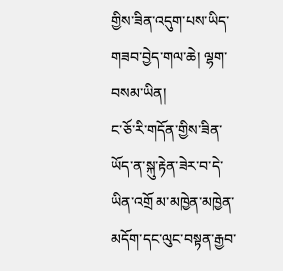གྱིས་ཟིན་འདུག་པས་ཡིད་གཟབ་བྱེད་གལ་ཆེ། ལྷག་བསམ་ཡིན།
ང་ཅོ་རི་གདོན་གྱིས་ཟིན་ཡོད་ན་སྐུ་རྟེན་ཟེར་བ་དེ་ཡིན་འགྲོ མ་མཁྱེན་མཁྱེན་མདོག་དང་ལུང་བསྟན་རྒྱབ་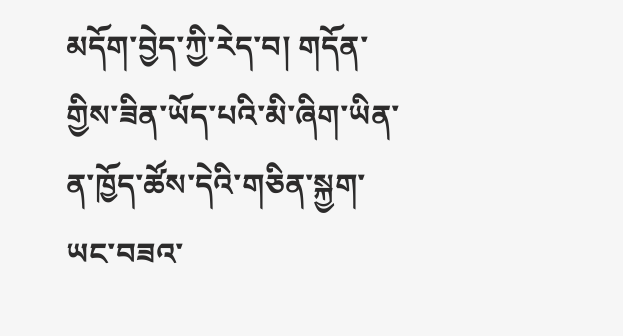མདོག་བྱེད་ཀྱི་རེད་བ། གདོན་གྱིས་ཟིན་ཡོད་པའི་མི་ཞིག་ཡིན་ན་ཁྱོད་ཚོས་དེའི་གཅིན་སྐྱག་ཡང་བཟའ་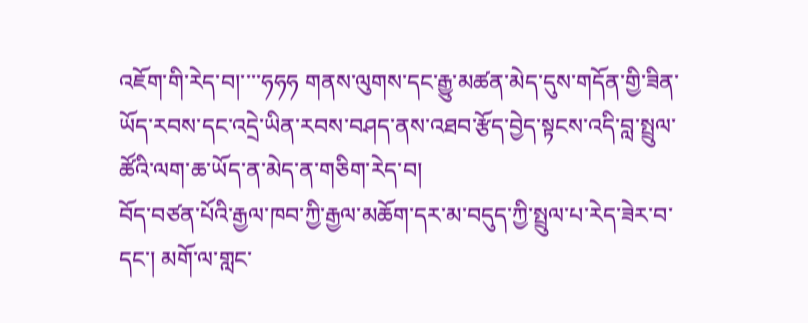འཇོག་གི་རེད་བ།་་་་ཧཧཧ གནས་ལུགས་དང་རྒྱུ་མཚན་མེད་དུས་གདོན་གྱི་ཟིན་ཡོད་རབས་དང་འདྲེ་ཡིན་རབས་བཤད་ནས་འཐབ་རྩོད་བྱེད་སྟངས་འདི་བླ་སྤྲུལ་ཚོའི་ལག་ཆ་ཡོད་ན་མེད་ན་གཅིག་རེད་བ།
བོད་བཙན་པོའི་རྒྱལ་ཁབ་ཀྱི་རྒྱལ་མཆོག་དར་མ་བདུད་ཀྱི་སྤྲུལ་པ་རེད་ཟེར་བ་དང་། མགོ་ལ་གླང་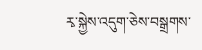རྭ་སྐྱེས་འདུག་ཅེས་བསྒྲགས་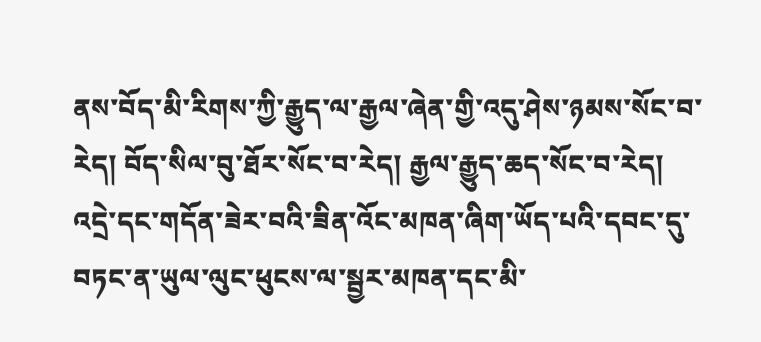ནས་བོད་མི་རིགས་ཀྱི་རྒྱུད་ལ་རྒྱལ་ཞེན་གྱི་འདུ་ཤེས་ཉམས་སོང་བ་རེད། བོད་སིལ་བུ་ཐོར་སོང་བ་རེད། རྒྱལ་རྒྱུད་ཆད་སོང་བ་རེད།
འདྲེ་དང་གདོན་ཟེར་བའི་ཟིན་འོང་མཁན་ཞིག་ཡོད་པའི་དབང་དུ་བཏང་ན་ཡུལ་ལུང་ཕུངས་ལ་སྦྱར་མཁན་དང་མི་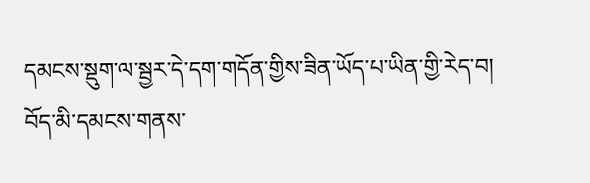དམངས་སྡུག་ལ་སྦྱར་དེ་དག་གདོན་གྱིས་ཟིན་ཡོད་པ་ཡིན་གྱི་རེད་བ། བོད་མི་དམངས་གནས་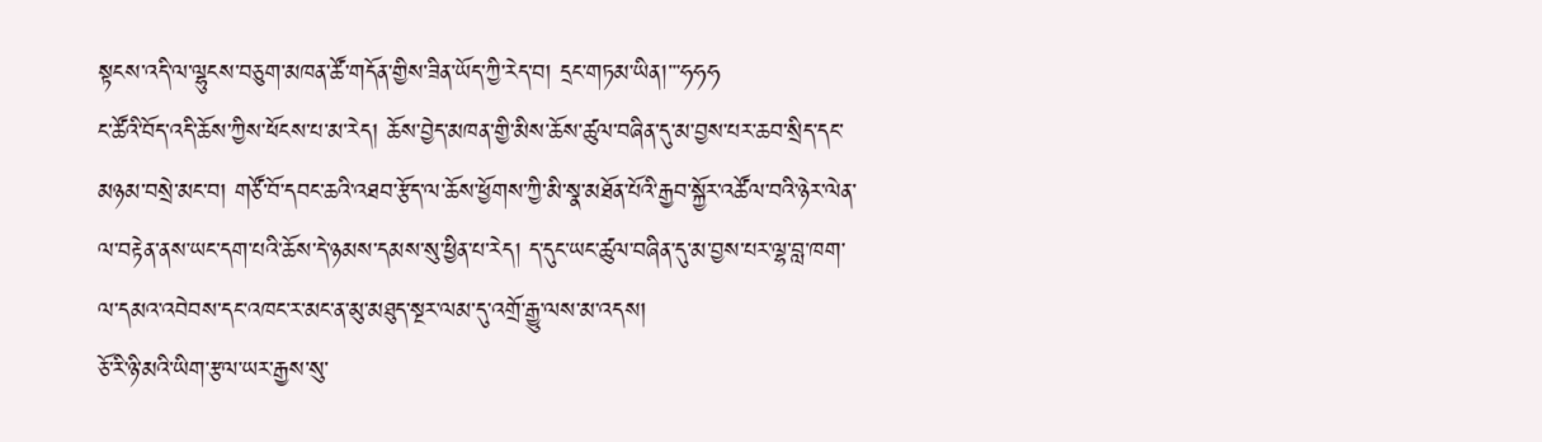སྟངས་འདི་ལ་ལྷུངས་བཅུག་མཁན་ཚོ་གདོན་གྱིས་ཟིན་ཡོད་ཀྱི་རེད་བ། དྲང་གཏམ་ཡིན།་་་ཧཧཧ
ང་ཚོའི་བོད་འདི་ཆོས་ཀྱིས་ཕོངས་པ་མ་རེད། ཆོས་བྱེད་མཁན་གྱི་མིས་ཆོས་ཚུལ་བཞིན་དུ་མ་བྱས་པར་ཆབ་སྲིད་དང་མཉམ་བསྲེ་མང་བ། གཙོ་བོ་དབང་ཆའི་འཐབ་རྩོད་ལ་ཆོས་ཕྱོགས་ཀྱི་མི་སྣ་མཐོན་པོའི་རྒྱབ་སྐྱོར་འཚོལ་བའི་ཉེར་ལེན་ལ་བརྟེན་ནས་ཡང་དག་པའི་ཆོས་དེ་ཉམས་དམས་སུ་ཕྱིན་པ་རེད། ད་དུང་ཡང་ཚུལ་བཞིན་དུ་མ་བྱས་པར་ལྷ་བླ་ཁག་ལ་དམའ་འབེབས་དང་འཁང་ར་མང་ན་མུ་མཐུད་སྔར་ལམ་དུ་འགྲོ་རྒྱུ་ལས་མ་འདས།
ཅོ་རི་ཉི་མའི་ཡིག་རྩལ་ཡར་རྒྱས་སུ་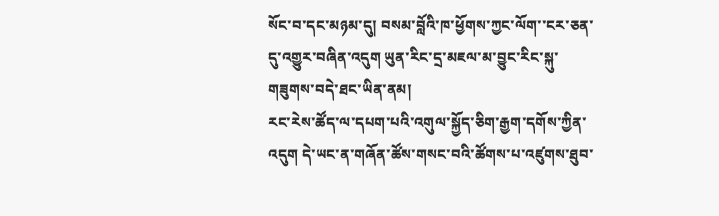སོང་བ་དང་མཉམ་དུ། བསམ་བློའི་ཁ་ཕྱོགས་ཀྱང་ལོག་་ངར་ཅན་དུ་འགྱུར་བཞིན་འདུག ཡུན་རིང་དྲ་མཇལ་མ་བྱུང་རིང་སྐུ་གཟུགས་བདེ་ཐང་ཡིན་ནམ།
རང་རེས་ཚོད་ལ་དཔག་པའི་འགུལ་སྐྱོད་ཅིག་རྒྱག་དགོས་ཀྱིན་འདུག དེ་ཡང་ན་གཞོན་ཚོས་གསང་བའི་ཚོགས་པ་འཛུགས་ཐུབ་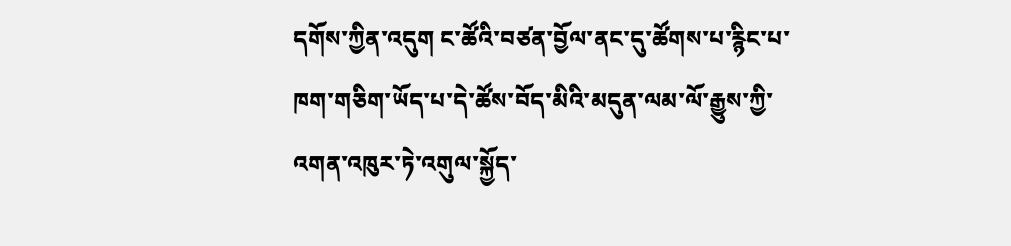དགོས་ཀྱིན་འདུག ང་ཚོའི་བཙན་བྱོལ་ནང་དུ་ཚོགས་པ་རྙིང་པ་ཁག་གཅིག་ཡོད་པ་དེ་ཚོས་བོད་མིའི་མདུན་ལམ་ལོ་རྒྱུས་ཀྱི་འགན་འཁུར་ཏེ་འགུལ་སྐྱོད་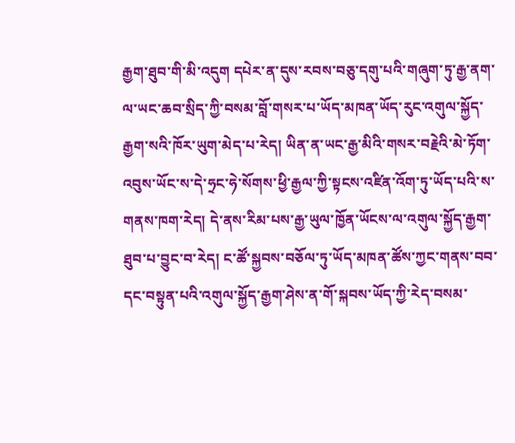རྒྱག་ཐུབ་གི་མི་འདུག དཔེར་ན་དུས་རབས་བཅུ་དགུ་པའི་གཞུག་ཏུ་རྒྱ་ནག་ལ་ཡང་ཆབ་སྲིད་ཀྱི་བསམ་བློ་གསར་པ་ཡོད་མཁན་ཡོད་རུང་འགུལ་སྐྱོད་རྒྱག་སའི་ཁོར་ཡུག་མེད་པ་རེད། ཡིན་ན་ཡང་རྒྱ་མིའི་གསར་བརྗེའི་མེ་ཏོག་འབུས་ཡོང་ས་དེ་ཧྲང་ཧེ་སོགས་ཕྱི་རྒྱལ་ཀྱི་སྟངས་འཛིན་འོག་ཏུ་ཡོད་པའི་ས་གནས་ཁག་རེད། དེ་ནས་རིམ་པས་རྒྱ་ཡུལ་ཁྱོན་ཡོངས་ལ་འགུལ་སྐྱོད་རྒྱག་ཐུབ་པ་བྱུང་བ་རེད། ང་ཚོ་སྐྱབས་བཅོལ་ཏུ་ཡོད་མཁན་ཚོས་ཀྱང་གནས་བབ་དང་བསྟུན་པའི་འགུལ་སྐྱོད་རྒྱག་ཤེས་ན་གོ་སྐབས་ཡོད་ཀྱི་རེད་བསམ་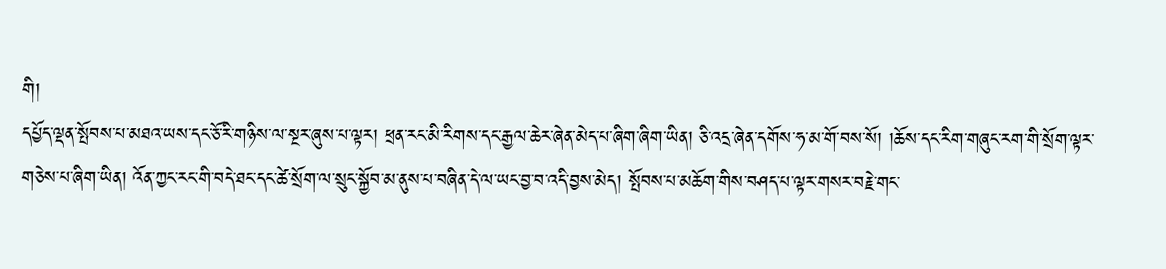གི།
དཔྱོད་ལྡན་སྤོབས་པ་མཐའ་ཡས་དང་ཅོ་རི་གཉིས་ལ་སྔར་ཞུས་པ་ལྟར། ཕྲན་རང་མི་རིགས་དང་རྒྱལ་ཆེར་ཞེན་མེད་པ་ཞིག་ཞིག་ཡིན། ཅི་འདྲ་ཞེན་དགོས་ཧ་མ་གོ་བས་སོ། །ཆོས་དང་རིག་གཞུང་རག་གི་སྲོག་ལྟར་གཅེས་པ་ཞིག་ཡིན། འོན་ཀྱང་རང་གི་བདེ་ཐང་དང་ཚེ་སྲོག་ལ་སྲུང་སྐྱོབ་མ་ནུས་པ་བཞིན་དེ་ལ་ཡང་བྱ་བ་འདི་བྱས་མེད། སྤོབས་པ་མཆོག་གིས་བཤད་པ་ལྟར་གསར་བརྗེ་གང་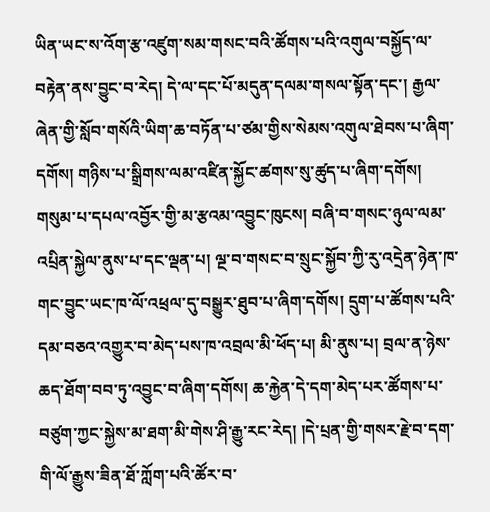ཡིན་ཡང་ས་འོག་རྩ་འཛུག་སམ་གསང་བའི་ཚོགས་པའི་འགུལ་བསྐྱོད་ལ་བརྟེན་ནས་བྱུང་བ་རེད། དེ་ལ་དང་པོ་མདུན་དལམ་གསལ་སྟོན་དང་། རྒྱལ་ཞེན་གྱི་སློབ་གསོའི་ཡིག་ཆ་བཏོན་པ་ཙམ་གྱིས་སེམས་འགུལ་ཐེབས་པ་ཞིག་དགོས། གཉིས་པ་སྒྲིགས་ལམ་འཛིན་སྐྱོང་ཚགས་སུ་ཚུད་པ་ཞིག་དགོས། གསུམ་པ་དཔལ་འབྱོར་གྱི་མ་རྩའམ་འབྱུང་ཁུངས། བཞི་བ་གསང་ཉུལ་ལམ་འཔྲིན་སྐྱེལ་ནུས་པ་དང་ལྡན་པ། ལྔ་བ་གསང་བ་སྲུང་སྐྱོབ་ཀྱི་རུ་འདྲེན་ཉེན་ཁ་གང་བྱུང་ཡང་ཁ་ལོ་འཕྲལ་དུ་བསྒྱུར་ཐུབ་པ་ཞིག་དགོས། དྲུག་པ་ཚོགས་པའི་དམ་བཅའ་འགྱུར་བ་མེད་པས་ཁ་འབྲལ་མི་ཕོད་པ། མི་ནུས་པ། བྲལ་ན་ཉེས་ཆད་ཐོག་བབ་ཏུ་འབྱུང་བ་ཞིག་དགོས། ཆ་རྐྱེན་དེ་དག་མེད་པར་ཚོགས་པ་བཙུག་ཀྱང་སྐྱེས་མ་ཐག་མི་གེས་ཤི་རྒྱུ་རང་རེད། །དེ་པྲན་གྱི་གསར་རྗེ་བ་དག་གི་ལོ་རྒྱུས་ཟིན་ཐོ་ཀློག་པའི་ཚོར་བ་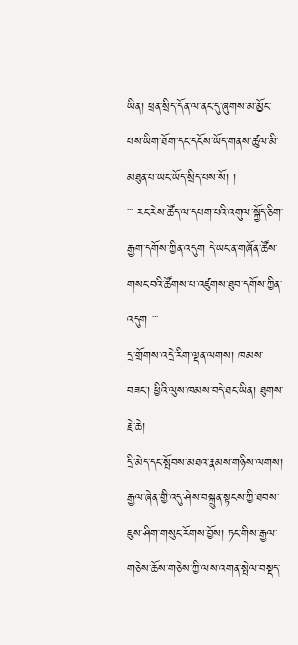ཡིན། ཕྲན་སྲིད་དོན་ལ་ནང་དུ་ཞུགས་མ་མྱོང་པས་ཡིག་ཐོག་དང་དངོས་ཡོད་གནས་ཚུལ་མི་མཐུན་པ་ཡང་ཡོད་སྲིད་པས་སོ། །
་་་ རང་རེས་ཚོད་ལ་དཔག་པའི་འགུལ་སྐྱོད་ཅིག་རྒྱག་དགོས་ཀྱིན་འདུག དེ་ཡང་ན་གཞོན་ཚོས་གསང་བའི་ཚོགས་པ་འཛུགས་ཐུབ་དགོས་ཀྱིན་འདུག ་་་
དྲ་གྲོགས་འདྲེ་རིག་ལྡན་ལགས། ཁམས་བཟང་། ཕྱིའི་ལུས་ཁམས་བདེ་ཐང་ཡིན། ཐུགས་རྗེ་ཆེ།
དྲི་མེད་དང་སྤོབས་མཐའ་རྣམས་གཉིས་ལགས། རྒྱལ་ཞེན་གྱི་འདུ་ཤེས་བསྐྲུན་སྟངས་ཀྱི་ཐབས་ཇུས་ཤིག་གསུང་རོགས་བྱོས། ཏང་གིས་རྒྱལ་གཅེས་ཆོས་གཅེས་ཀྱི་ལས་འགན་སྤེལ་བསྡད་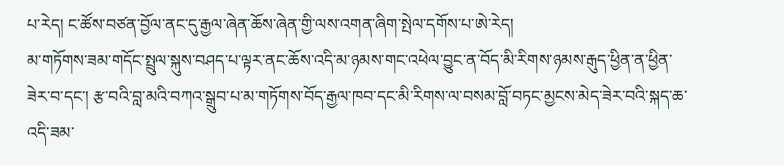པ་རེད། ང་ཚོས་བཙན་བྱོལ་ནང་དུ་རྒྱལ་ཞེན་ཆོས་ཞེན་གྱི་ལས་འགན་ཞིག་སྤེལ་དགོས་པ་ཨེ་རེད།
མ་གཏོགས་ཟམ་གདོང་སྤྲུལ་སྐུས་བཤད་པ་ལྟར་ནང་ཆོས་འདི་མ་ཉམས་གང་འཕེལ་བྱུང་ན་བོད་མི་རིགས་ཉམས་རྒུད་ཕྱིན་ན་ཕྱིན་ཟེར་བ་དང་། རྩ་བའི་བླ་མའི་བཀའ་སྒྲུབ་པ་མ་གཏོགས་བོད་རྒྱལ་ཁབ་དང་མི་རིགས་ལ་བསམ་བློ་བཏང་མྱངས་མེད་ཟེར་བའི་སྐད་ཆ་འདི་ཟམ་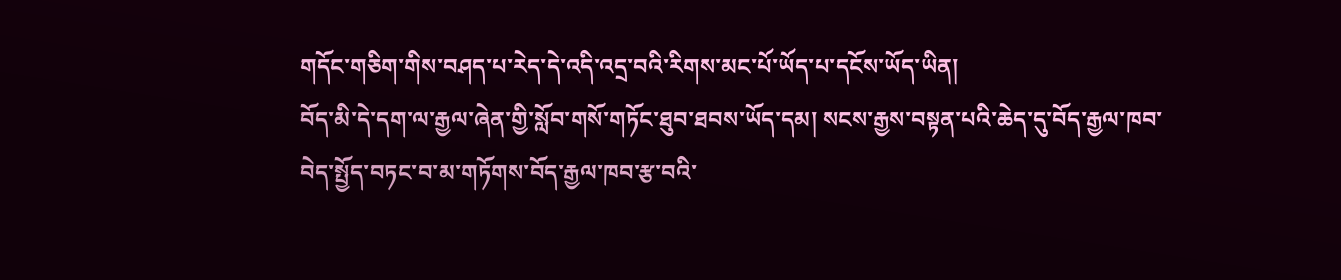གདོང་གཅིག་གིས་བཤད་པ་རེད་དེ་འདི་འདྲ་བའི་རིགས་མང་པོ་ཡོད་པ་དངོས་ཡོད་ཡིན།
བོད་མི་དེ་དག་ལ་རྒྱལ་ཞེན་གྱི་སློབ་གསོ་གཏོང་ཐུབ་ཐབས་ཡོད་དམ། སངས་རྒྱས་བསྟན་པའི་ཆེད་དུ་བོད་རྒྱལ་ཁབ་བེད་སྤྱོད་བཏང་བ་མ་གཏོགས་བོད་རྒྱལ་ཁབ་རྩ་བའི་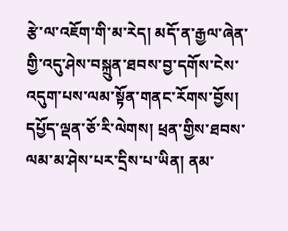རྩེ་ལ་འཇོག་གི་མ་རེད། མདོ་ན་རྒྱལ་ཞེན་གྱི་འདུ་ཤེས་བསྐྲུན་ཐབས་བྱ་དགོས་ངེས་འདུག་པས་ལམ་སྟོན་གནང་རོགས་བྱོས།
དཔྱོད་ལྡན་ཅོ་རི་ལེགས། ཕྲན་གྱིས་ཐབས་ལམ་མ་ཤེས་པར་དྲིས་པ་ཡིན། ནམ་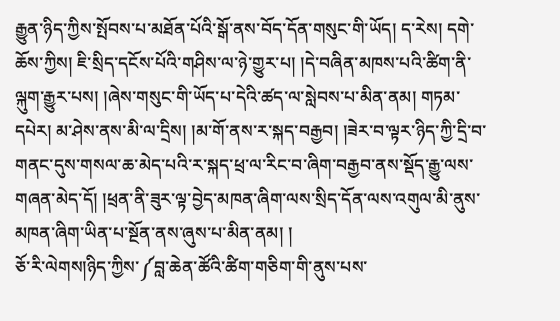རྒྱུན་ཉིད་ཀྱིས་སྤོབས་པ་མཐོན་པོའི་སྒོ་ནས་བོད་དོན་གསུང་གི་ཡོད། ད་རེས། དགེ་ཆོས་ཀྱིས། ཇི་སྲིད་དངོས་པོའི་གཤིས་ལ་ཉེ་གྱུར་པ། །དེ་བཞིན་མཁས་པའི་ཚིག་ནི་ལྐུག་རྒྱུར་པས། །ཞེས་གསུང་གི་ཡོད་པ་དེའི་ཚད་ལ་སླེབས་པ་མིན་ནམ། གཏམ་དཔེར། མ་ཤེས་ནས་མི་ལ་དྲིས། །མ་གོ་ནས་ར་སྐད་བརྒྱབ། །ཟེར་བ་ལྟར་ཉིད་ཀྱི་དྲི་བ་གནང་དུས་གསལ་ཆ་མེད་པའི་ར་སྐད་ཕྲ་ལ་རིང་བ་ཞིག་བརྒྱབ་ནས་སྡོད་རྒྱུ་ལས་གཞན་མེད་དོ། །ཕྲན་ནི་ཟུར་ལྟ་བྱེད་མཁན་ཞིག་ལས་སྲིད་དོན་ལས་འགུལ་མི་ནུས་མཁན་ཞིག་ཡིན་པ་སྔོན་ནས་ཞུས་པ་མིན་ནམ། །
ཅོ་རི་ལེགས།ཉིད་ཀྱིས་༼བླ་ཆེན་ཚོའི་ཚིག་གཅིག་གི་ནུས་པས་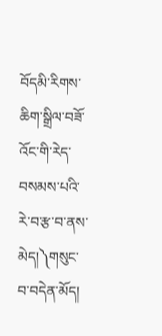བོདམི་རིགས་ཆིག་སྒྲིལ་བཟོ་འོང་གི་རེད་བསམས་པའི་རེ་བ་རྩ་བ་ནས་མེད།༽གསུང་བ་བདེན་མོད།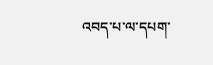འབད་པ་ལ་དཔག་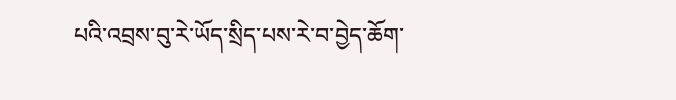པའི་འབྲས་བུ་རེ་ཡོད་སྲིད་པས་རེ་བ་བྱེད་ཆོག་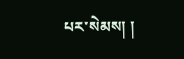པར་སེམས། །